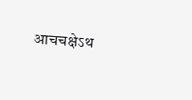आचचक्षेऽथ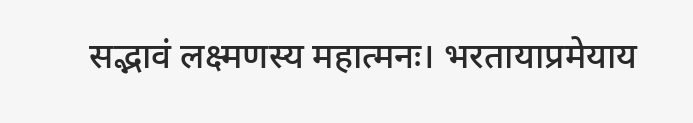सद्भावं लक्ष्मणस्य महात्मनः। भरतायाप्रमेयाय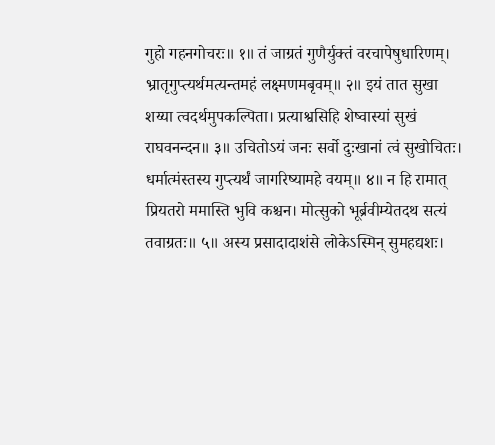गुहो गहनगोचरः॥ १॥ तं जाग्रतं गुणैर्युक्तं वरचापेषुधारिणम्। भ्रातृगुप्त्यर्थमत्यन्तमहं लक्ष्मणमबृवम्॥ २॥ इयं तात सुखा शय्या त्वदर्थमुपकल्पिता। प्रत्याश्वसिहि शेष्वास्यां सुखं राघवनन्दन॥ ३॥ उचितोऽयं जनः सर्वो दुःखानां त्वं सुखोचितः। धर्मात्मंस्तस्य गुप्त्यर्थं जागरिष्यामहे वयम्॥ ४॥ न हि रामात् प्रियतरो ममास्ति भुवि कश्चन। मोत्सुको भूर्ब्रवीम्येतदथ सत्यं तवाग्रतः॥ ५॥ अस्य प्रसादादाशंसे लोकेऽस्मिन् सुमहद्यशः।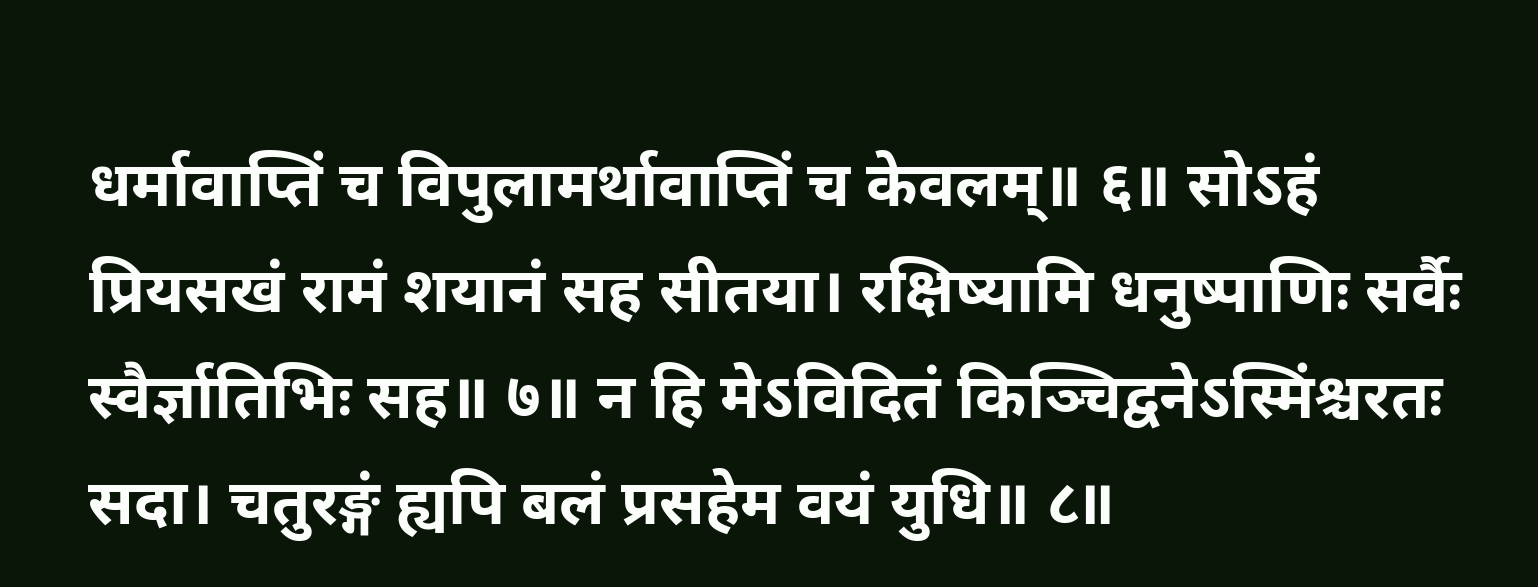धर्मावाप्तिं च विपुलामर्थावाप्तिं च केवलम्॥ ६॥ सोऽहं प्रियसखं रामं शयानं सह सीतया। रक्षिष्यामि धनुष्पाणिः सर्वैः स्वैर्ज्ञातिभिः सह॥ ७॥ न हि मेऽविदितं किञ्चिद्वनेऽस्मिंश्चरतः सदा। चतुरङ्गं ह्यपि बलं प्रसहेम वयं युधि॥ ८॥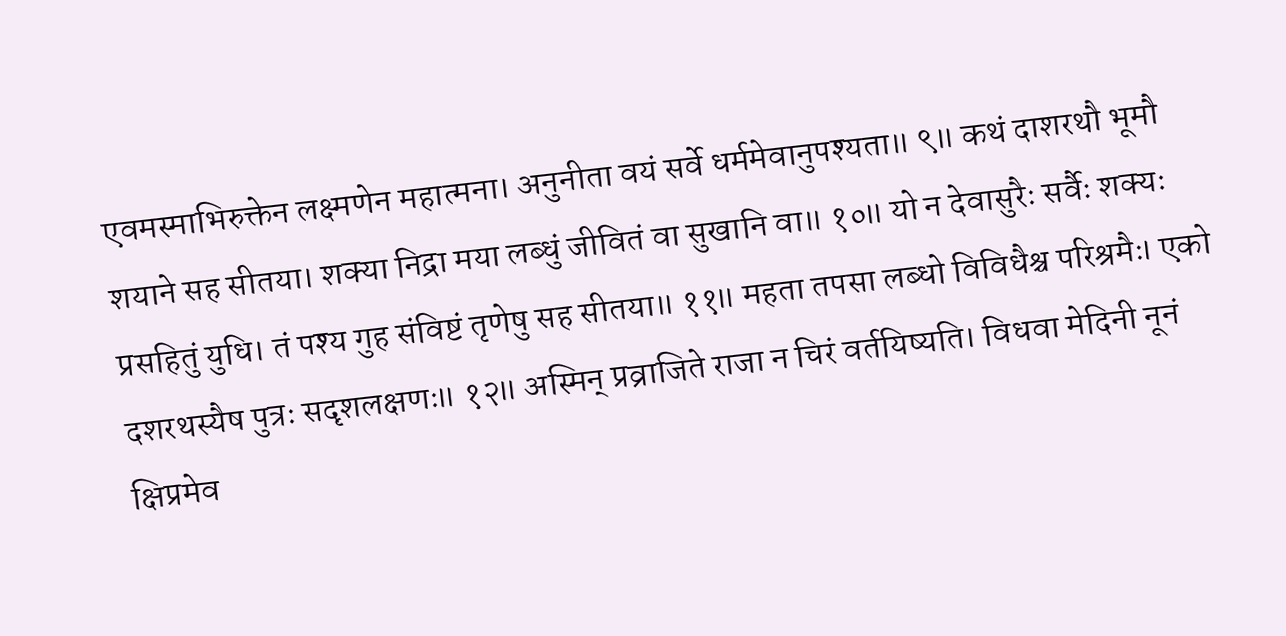एवमस्माभिरुक्तेन लक्ष्मणेन महात्मना। अनुनीता वयं सर्वे धर्ममेवानुपश्यता॥ ९॥ कथं दाशरथौ भूमौ शयाने सह सीतया। शक्या निद्रा मया लब्धुं जीवितं वा सुखानि वा॥ १०॥ यो न देवासुरैः सर्वैः शक्यः प्रसहितुं युधि। तं पश्य गुह संविष्टं तृणेषु सह सीतया॥ ११॥ महता तपसा लब्धो विविधैश्च परिश्रमैः। एको दशरथस्यैष पुत्रः सदृशलक्षणः॥ १२॥ अस्मिन् प्रव्राजिते राजा न चिरं वर्तयिष्यति। विधवा मेदिनी नूनं क्षिप्रमेव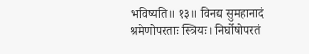भविष्यति॥ १३॥ विनद्य सुमहानादं श्रमेणोपरताः स्त्रियः। निर्घोषोपरतं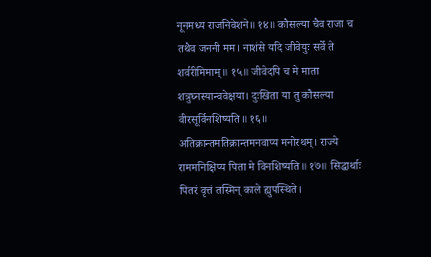नूनमध्य राजनिवेशने॥ १४॥ कौसल्या चैव राजा च तथैव जननी मम। नाशंसे यदि जीवेयुः सर्वे ते शर्वरीमिमाम्॥ १५॥ जीवेदपि च मे माता शत्रुघ्नस्यान्ववेक्षया। दुःखिता या तु कौसल्या वीरसूर्विनशिष्यति॥ १६॥ अतिक्रान्तमतिक्रान्तमनवाप्य मनोरथम्। राज्ये राममनिक्षिप्य पिता मे विनशिष्यति॥ १७॥ सिद्धार्थाः पितरं वृत्तं तस्मिन् काले ह्युपस्थिते।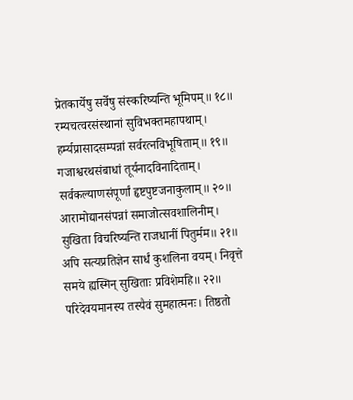प्रेतकार्येषु सर्वेषु संस्करिष्यन्ति भूमिपम्॥ १८॥ रम्यचत्वरसंस्थानां सुविभक्तमहापथाम्। हर्म्यप्रासादसम्पन्नां सर्वरत्नविभूषिताम्॥ १९॥ गजाश्वरथसंबाधां तूर्यनादविनादिताम्। सर्वकल्याणसंपूर्णां हृष्टपुष्टजनाकुलाम्॥ २०॥ आरामोद्यानसंपन्नां समाजोत्सवशालिनीम्। सुखिता विचरिष्यन्ति राजधानीं पितुर्मम॥ २१॥ अपि सत्यप्रतिज्ञेन सार्धं कुशलिना वयम्। निवृत्ते समये ह्यस्मिन् सुखिताः प्रविशेमहि॥ २२॥ परिदेवयमानस्य तस्यैवं सुमहात्मनः। तिष्ठतो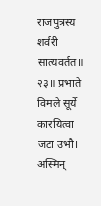राजपुत्रस्य शर्वरी सात्यवर्तत॥ २३॥ प्रभाते विमले सूर्ये कारयित्वा जटा उभौ। अस्मिन्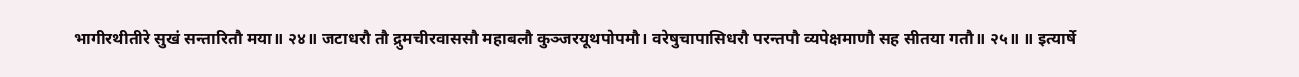भागीरथीतीरे सुखं सन्तारितौ मया॥ २४॥ जटाधरौ तौ द्रुमचीरवाससौ महाबलौ कुञ्जरयूथपोपमौ। वरेषुचापासिधरौ परन्तपौ व्यपेक्षमाणौ सह सीतया गतौ॥ २५॥ ॥ इत्यार्षे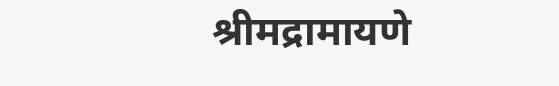श्रीमद्रामायणे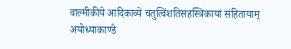वाल्मीकीये आदिकाव्ये चतुत्विंशतिसहस्त्रिकायां संहितायाम् अयोध्याकाण्डे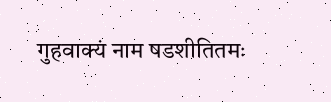गुहवाक्यं नाम षडशीतितमः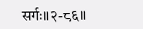सर्गः॥२-८६॥